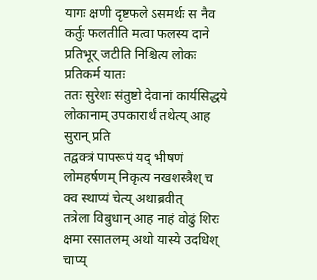यागः क्षणी दृष्टफले ऽसमर्थः स नैव कर्तुः फलतीति मत्वा फलस्य दाने प्रतिभूर् जटीति निश्चित्य लोकः प्रतिकर्म यातः
ततः सुरेशः संतुष्टो देवानां कार्यसिद्धये लोकानाम् उपकारार्थं तथेत्य् आह सुरान् प्रति
तद्वक्त्रं पापरूपं यद् भीषणं लोमहर्षणम् निकृत्य नखशस्त्रैश् च क्व स्थाप्यं चेत्य् अथाब्रवीत्
तत्रेला विबुधान् आह नाहं वोढुं शिरः क्षमा रसातलम् अथो यास्ये उदधिश् चाप्य्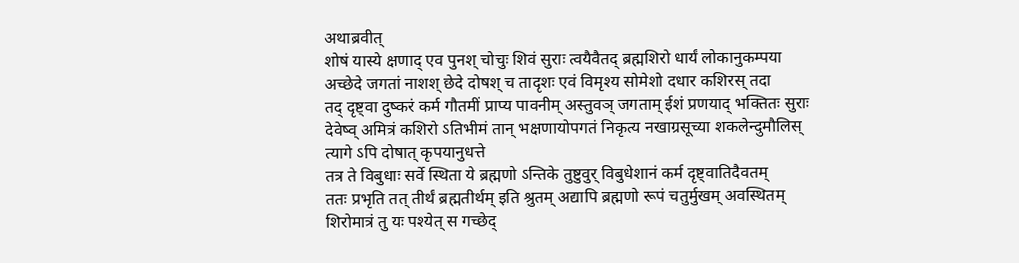अथाब्रवीत्
शोषं यास्ये क्षणाद् एव पुनश् चोचुः शिवं सुराः त्वयैवैतद् ब्रह्मशिरो धार्यं लोकानुकम्पया
अच्छेदे जगतां नाशश् छेदे दोषश् च तादृशः एवं विमृश्य सोमेशो दधार कशिरस् तदा
तद् दृष्ट्वा दुष्करं कर्म गौतमीं प्राप्य पावनीम् अस्तुवञ् जगताम् ईशं प्रणयाद् भक्तितः सुराः
देवेष्व् अमित्रं कशिरो ऽतिभीमं तान् भक्षणायोपगतं निकृत्य नखाग्रसूच्या शकलेन्दुमौलिस् त्यागे ऽपि दोषात् कृपयानुधत्ते
तत्र ते विबुधाः सर्वे स्थिता ये ब्रह्मणो ऽन्तिके तुष्टुवुर् विबुधेशानं कर्म दृष्ट्वातिदैवतम्
ततः प्रभृति तत् तीर्थं ब्रह्मतीर्थम् इति श्रुतम् अद्यापि ब्रह्मणो रूपं चतुर्मुखम् अवस्थितम्
शिरोमात्रं तु यः पश्येत् स गच्छेद्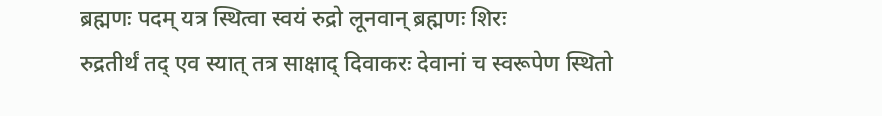ब्रह्मणः पदम् यत्र स्थित्वा स्वयं रुद्रो लूनवान् ब्रह्मणः शिरः
रुद्रतीर्थं तद् एव स्यात् तत्र साक्षाद् दिवाकरः देवानां च स्वरूपेण स्थितो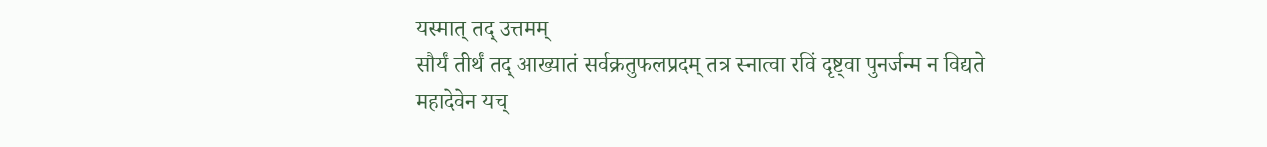यस्मात् तद् उत्तमम्
सौर्यं तीर्थं तद् आख्यातं सर्वक्रतुफलप्रदम् तत्र स्नात्वा रविं दृष्ट्वा पुनर्जन्म न विद्यते
महादेवेन यच्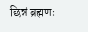छिन्नं ब्रह्मणः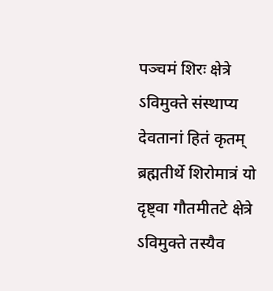पञ्चमं शिरः क्षेत्रे ऽविमुक्ते संस्थाप्य देवतानां हितं कृतम्
ब्रह्मतीर्थे शिरोमात्रं यो दृष्ट्वा गौतमीतटे क्षेत्रे ऽविमुक्ते तस्यैव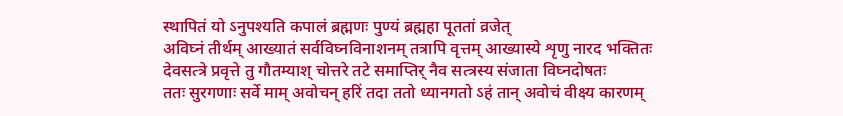स्थापितं यो ऽनुपश्यति कपालं ब्रह्मणः पुण्यं ब्रह्महा पूततां व्रजेत्
अविघ्नं तीर्थम् आख्यातं सर्वविघ्नविनाशनम् तत्रापि वृत्तम् आख्यास्ये शृणु नारद भक्तितः
देवसत्त्रे प्रवृत्ते तु गौतम्याश् चोत्तरे तटे समाप्तिर् नैव सत्त्रस्य संजाता विघ्नदोषतः
ततः सुरगणाः सर्वे माम् अवोचन् हरिं तदा ततो ध्यानगतो ऽहं तान् अवोचं वीक्ष्य कारणम्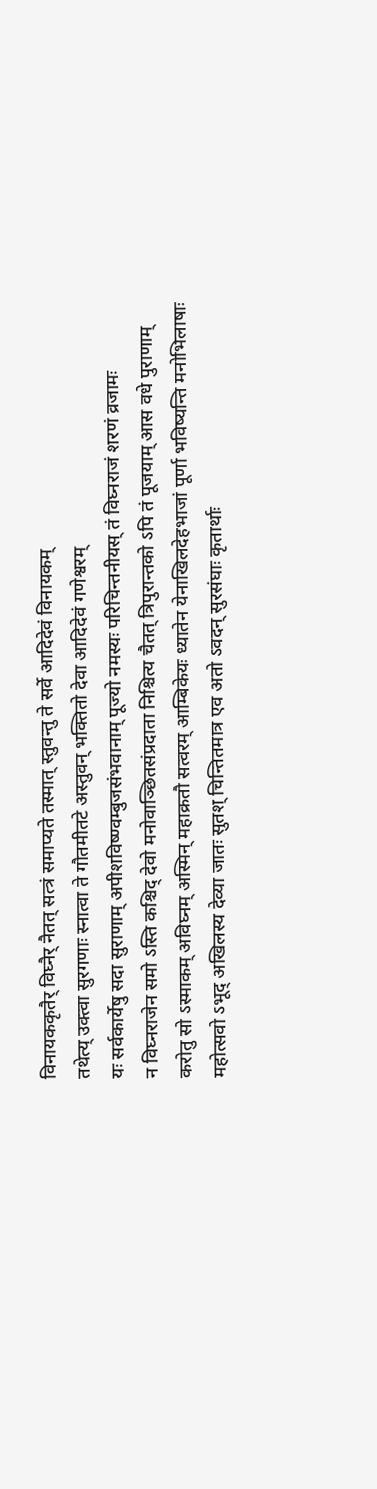विनायककृतैर् विघ्नैर् नैतत् सत्त्रं समाप्यते तस्मात् स्तुवन्तु ते सर्वे आदिदेवं विनायकम्
तथेत्य् उक्त्वा सुरगणाः स्नात्वा ते गौतमीतटे अस्तुवन् भक्तितो देवा आदिदेवं गणेश्वरम्
यः सर्वकार्येषु सदा सुराणाम् अपीशविष्ण्वम्बुजसंभवानाम् पूज्यो नमस्यः परिचिन्तनीयस् तं विघ्नराजं शरणं व्रजामः
न विघ्नराजेन समो ऽस्ति कश्चिद् देवो मनोवाञ्छितसंप्रदाता निश्चित्य चैतत् त्रिपुरान्तको ऽपि तं पूजयाम् आस वधे पुराणाम्
करोतु सो ऽस्माकम् अविघ्नम् अस्मिन् महाक्रतौ सत्वरम् आम्बिकेयः ध्यातेन येनाखिलदेहभाजां पूर्णा भविष्यन्ति मनोभिलाषाः
महोत्सवो ऽभूद् अखिलस्य देव्या जातः सुतश् चिन्तितमात्र एव अतो ऽवदन् सुरसंघाः कृतार्थाः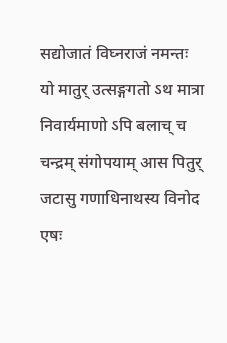सद्योजातं विघ्नराजं नमन्तः
यो मातुर् उत्सङ्गगतो ऽथ मात्रा निवार्यमाणो ऽपि बलाच् च चन्द्रम् संगोपयाम् आस पितुर् जटासु गणाधिनाथस्य विनोद एषः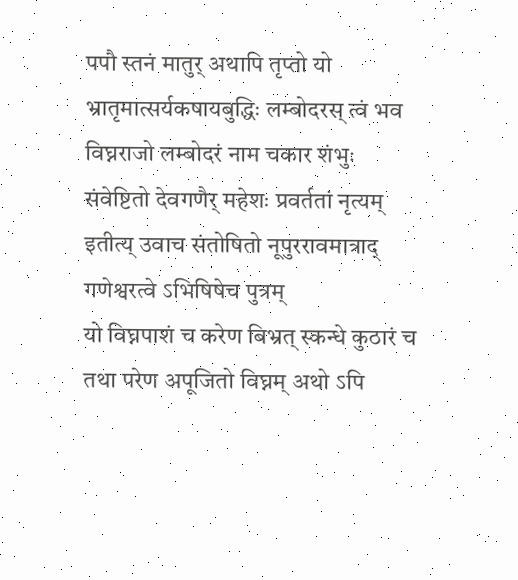पपौ स्तनं मातुर् अथापि तृप्तो यो भ्रातृमात्सर्यकषायबुद्धिः लम्बोदरस् त्वं भव विघ्नराजो लम्बोदरं नाम चकार शंभुः
संवेष्टितो देवगणैर् महेशः प्रवर्ततां नृत्यम् इतीत्य् उवाच संतोषितो नूपुररावमात्राद् गणेश्वरत्वे ऽभिषिषेच पुत्रम्
यो विघ्नपाशं च करेण बिभ्रत् स्कन्धे कुठारं च तथा परेण अपूजितो विघ्नम् अथो ऽपि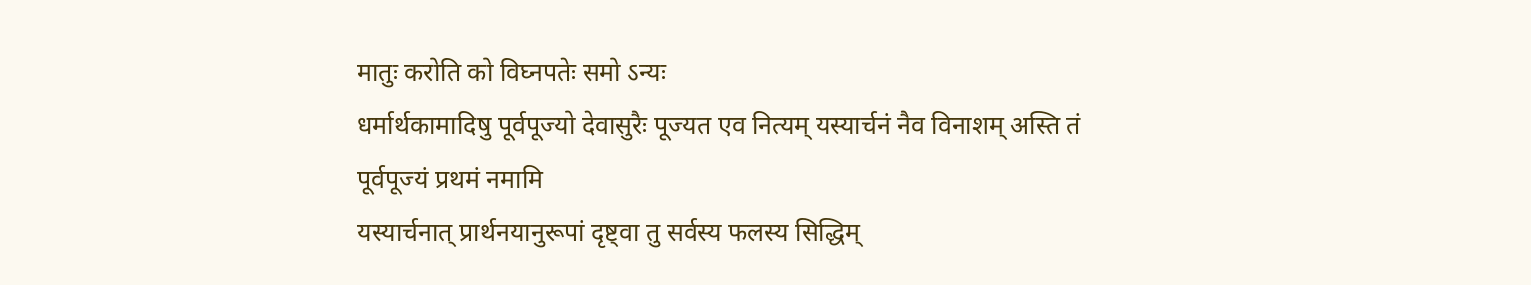मातुः करोति को विघ्नपतेः समो ऽन्यः
धर्मार्थकामादिषु पूर्वपूज्यो देवासुरैः पूज्यत एव नित्यम् यस्यार्चनं नैव विनाशम् अस्ति तं पूर्वपूज्यं प्रथमं नमामि
यस्यार्चनात् प्रार्थनयानुरूपां दृष्ट्वा तु सर्वस्य फलस्य सिद्धिम्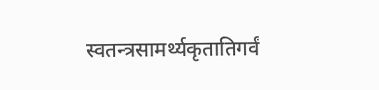स्वतन्त्रसामर्थ्यकृतातिगर्वं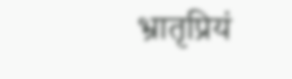भ्रातृप्रियं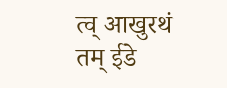त्व् आखुरथं तम् ईडे